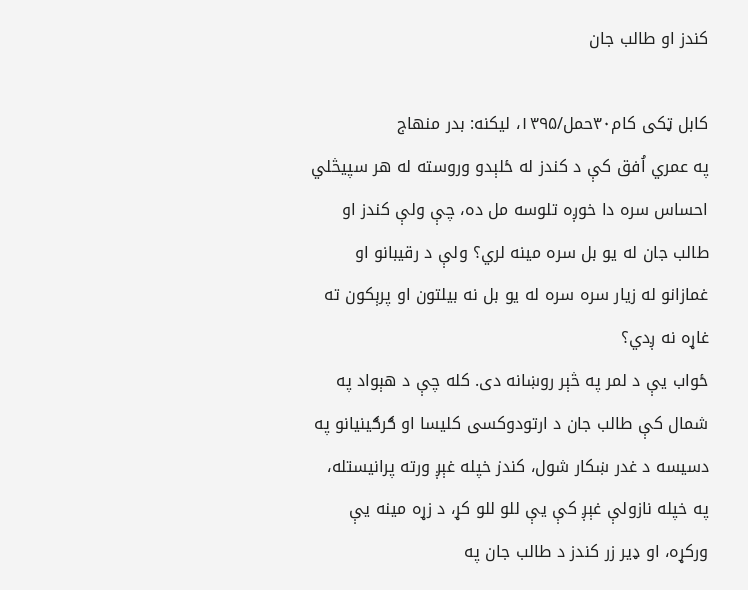کندز او طالب جان

کابل ټکی کام۳۰حمل/۱۳۹۵، لیکنه: بدر منهاج
په عمري اُفق کې د کندز له ځلېدو وروسته له هر سپيڅلي احساس سره دا خوږه تلوسه مل ده، چې ولې کندز او طالب جان له يو بل سره مينه لري؟ ولې د رقيبانو او غمازانو له زيار سره سره له يو بل نه بيلتون او پرېکون ته غاړه نه ږدي؟
ځواب يې د لمر په څېر روښانه دی. کله چې د هېواد په شمال کې طالب جان د ارتودوکسی کليسا او ګرګينيانو په دسيسه د غدر ښکار شول، کندز خپله غېږ ورته پرانیستله، په خپله نازولې غېږ کې يې للو للو کړ، د زړه مينه يې ورکړه، او ډير زر کندز د طالب جان په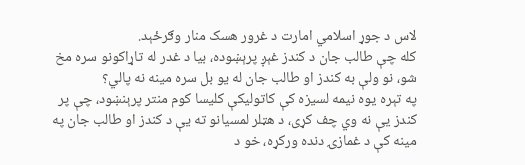لاس د جوړ اسلامي امارت د غرور هسک منار وګرځېد.
کله چې طالب جان د کندز غېږ پرېښوده، بيا د غدر له تاړاکونو سره مخ شو، نو ولې به کندز او طالب جان له یو بل سره مينه نه پالي؟
په تېره يوه نيمه لسيزه کې کاتوليکې کليسا کوم منتر پرېنښود، چې پر کندز يې نه وي چف کړی، د هټلر لمسيانو ته يې د کندز او طالب جان په مينه کې د غمازۍ دنده ورکړه، خو د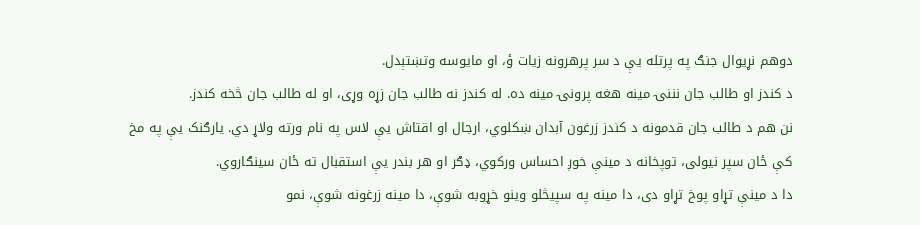دوهم نړيوال جنګ په پرتله يې د سر پرهرونه زيات ؤ، او مايوسه وتښتېدل.
د کندز او طالب جان نننۍ مينه هغه پرونۍ مينه ده. له کندز نه طالب جان زړه وړی، او له طالب جان څخه کندز.
نن هم د طالب جان قدمونه د کندز زرغون آبدان ښکلوي، ارجال او اقتاش يې لاس په نام ورته ولاړ دي. يارګنک يې په مخ کې ځان سپر نيولی، توپخانه د مينې خوږ احساس ورکوي، ډګر او هر بندر يې استقبال ته ځان سينګاروي.
دا د مينې تړاو پوخ تړاو دی، دا مينه په سپيڅلو وينو خړوبه شوې، دا مينه زرغونه شوې، نمو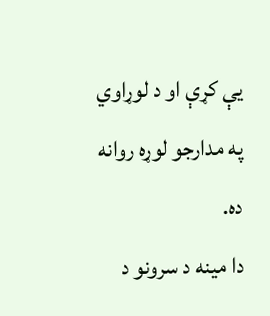يې کړې او د لوړاوي په مدارجو لوړه روانه ده.
دا مينه د سرونو د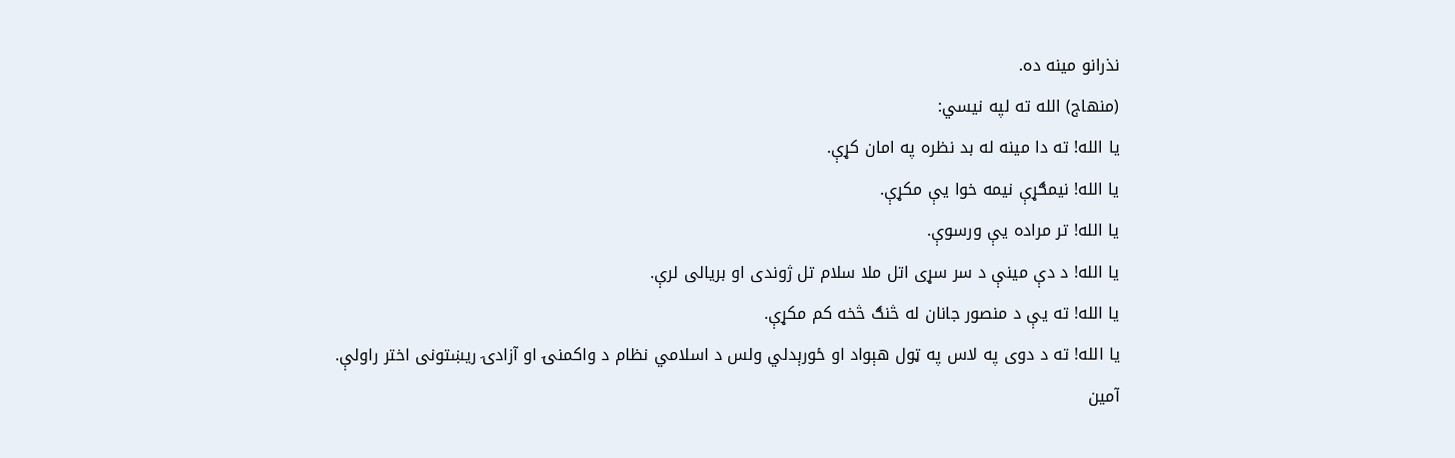نذرانو مينه ده.
(منهاج) الله ته لپه نیسي:
يا الله! ته دا مينه له بد نظره په امان کړې.
يا الله! نيمګړې نيمه خوا يې مکړې.
يا الله! تر مراده يې ورسوې.
يا الله! د دې مينې د سر سړی اتل ملا سلام تل ژوندی او بريالی لرې.
يا الله! ته يې د منصور جانان له څنګ څخه کم مکړې.
يا الله! ته د دوی په لاس په ټول هېواد او ځورېدلي ولس د اسلامي نظام د واکمنۍ او آزادۍ ريښتونی اختر راولې.
آمين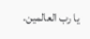يا رب العالمين.